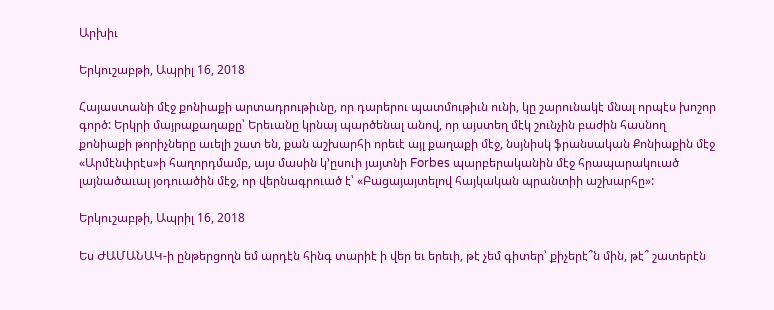Արխիւ

Երկուշաբթի, Ապրիլ 16, 2018

Հայաստանի մէջ քոնիաքի արտադրութիւնը, որ դարերու պատմութիւն ունի, կը շարունակէ մնալ որպէս խոշոր գործ: Երկրի մայրաքաղաքը՝ Երեւանը կրնայ պարծենալ անով, որ այստեղ մէկ շունչին բաժին հասնող քոնիաքի թորիչները աւելի շատ են, քան աշխարհի որեւէ այլ քաղաքի մէջ, նսյնիսկ ֆրանսական Քոնիաքին մէջ «Արմէնփրէս»ի հաղորդմամբ, այս մասին կ՚ըսուի յայտնի Forbes պարբերականին մէջ հրապարակուած լայնածաւալ յօդուածին մէջ, որ վերնագրուած է՝ «Բացայայտելով հայկական պրանտիի աշխարհը»:

Երկուշաբթի, Ապրիլ 16, 2018

Ես ԺԱՄԱՆԱԿ-ի ընթերցողն եմ արդէն հինգ տարիէ ի վեր եւ երեւի, թէ չեմ գիտեր՝ քիչերէ՞ն մին, թէ՞ շատերէն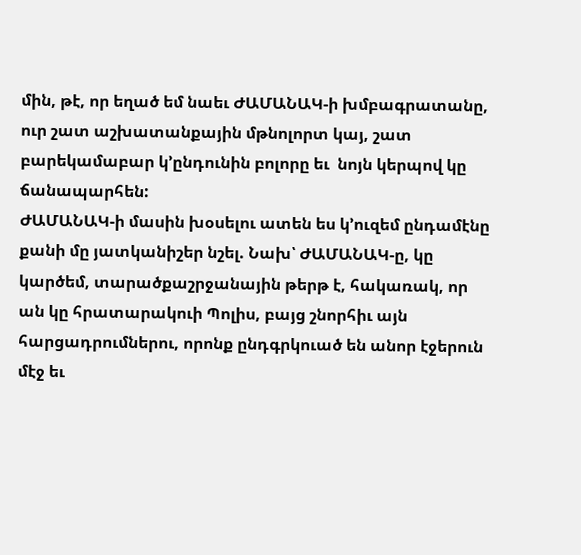մին, թէ, որ եղած եմ նաեւ ԺԱՄԱՆԱԿ-ի խմբագրատանը, ուր շատ աշխատանքային մթնոլորտ կայ, շատ բարեկամաբար կ՚ընդունին բոլորը եւ  նոյն կերպով կը ճանապարհեն:
ԺԱՄԱՆԱԿ-ի մասին խօսելու ատեն ես կ՚ուզեմ ընդամէնը քանի մը յատկանիշեր նշել. Նախ՝ ԺԱՄԱՆԱԿ-ը, կը կարծեմ, տարածքաշրջանային թերթ է, հակառակ, որ ան կը հրատարակուի Պոլիս, բայց շնորհիւ այն հարցադրումներու, որոնք ընդգրկուած են անոր էջերուն մէջ եւ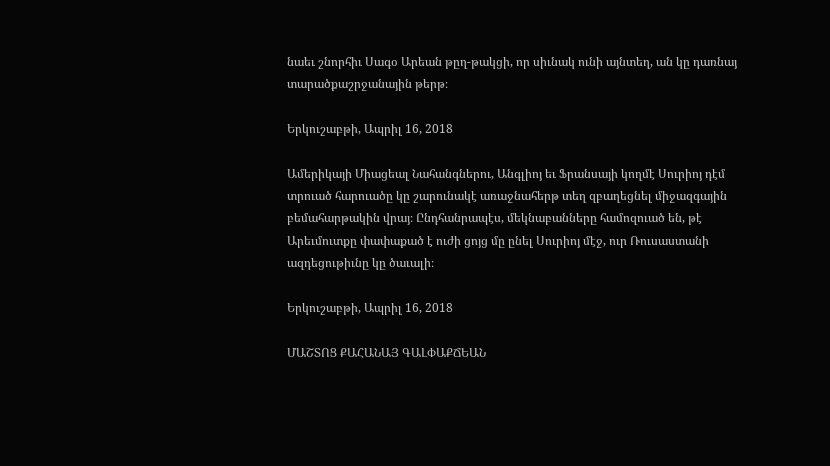նաեւ շնորհիւ Սագօ Արեան թըղ-թակցի, որ սիւնակ ունի այնտեղ, ան կը դառնայ տարածքաշրջանային թերթ։

Երկուշաբթի, Ապրիլ 16, 2018

Ամերիկայի Միացեալ Նահանգներու, Անգլիոյ եւ Ֆրանսայի կողմէ Սուրիոյ դէմ տրուած հարուածը կը շարունակէ առաջնահերթ տեղ զբաղեցնել միջազգային բեմահարթակին վրայ։ Ընդհանրապէս, մեկնաբանները համոզուած են, թէ Արեւմուտքը փափաքած է ուժի ցոյց մը ընել Սուրիոյ մէջ, ուր Ռուսաստանի ազդեցութիւնը կը ծաւալի։

Երկուշաբթի, Ապրիլ 16, 2018

ՄԱՇՏՈՑ ՔԱՀԱՆԱՅ ԳԱԼՓԱՔՃԵԱՆ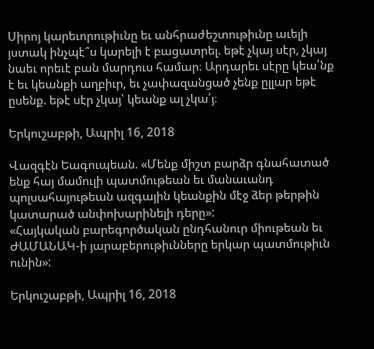Սիրոյ կարեւորութիւնը եւ անհրաժեշտութիւնը աւելի յստակ ինչպէ՞ս կարելի է բացատրել. եթէ չկայ սէր, չկայ նաեւ որեւէ բան մարդուս համար։ Արդարեւ սէրը կեա՛նք է եւ կեանքի աղբիւր, եւ չափազանցած չենք ըլլար եթէ ըսենք. եթէ սէր չկայ՝ կեանք ալ չկա՛յ։

Երկուշաբթի, Ապրիլ 16, 2018

Վազգէն Եագուպեան. «Մենք միշտ բարձր գնահատած ենք հայ մամուլի պատմութեան եւ մանաւանդ պոլսահայութեան ազգային կեանքին մէջ ձեր թերթին կատարած անփոխարինելի դերը»:
«Հայկական բարեգործական ընդհանուր միութեան եւ ԺԱՄԱՆԱԿ-ի յարաբերութիւնները երկար պատմութիւն ունին»:

Երկուշաբթի, Ապրիլ 16, 2018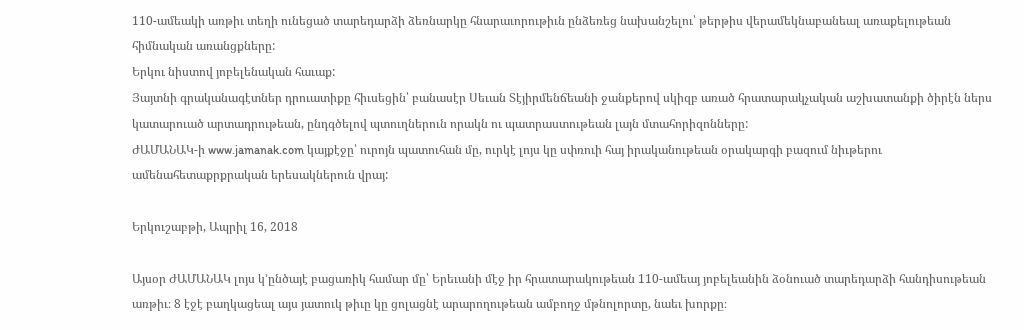110-ամեակի առթիւ տեղի ունեցած տարեդարձի ձեռնարկը հնարաւորութիւն ընձեռեց նախանշելու՝ թերթիս վերամեկնաբանեալ առաքելութեան հիմնական առանցքները:
Երկու նիստով յոբելենական հաւաք:
Յայտնի գրականագէտներ դրուատիքը հիւսեցին՝ բանասէր Սեւան Տէյիրմենճեանի ջանքերով սկիզբ առած հրատարակչական աշխատանքի ծիրէն ներս կատարուած արտադրութեան, ընդգծելով պտուղներուն որակն ու պատրաստութեան լայն մտահորիզոնները:
ԺԱՄԱՆԱԿ-ի www.jamanak.com կայքէջը՝ ուրոյն պատուհան մը, ուրկէ լոյս կը սփռուի հայ իրականութեան օրակարգի բազում նիւթերու ամենահետաքրքրական երեսակներուն վրայ:

Երկուշաբթի, Ապրիլ 16, 2018

Այսօր ԺԱՄԱՆԱԿ լոյս կ՚ընծայէ բացառիկ համար մը՝ Երեւանի մէջ իր հրատարակութեան 110-ամեայ յոբելեանին ձօնուած տարեդարձի հանդիսութեան առթիւ։ 8 էջէ բաղկացեալ այս յատուկ թիւը կը ցոլացնէ արարողութեան ամբողջ մթնոլորտը, նաեւ խորքը։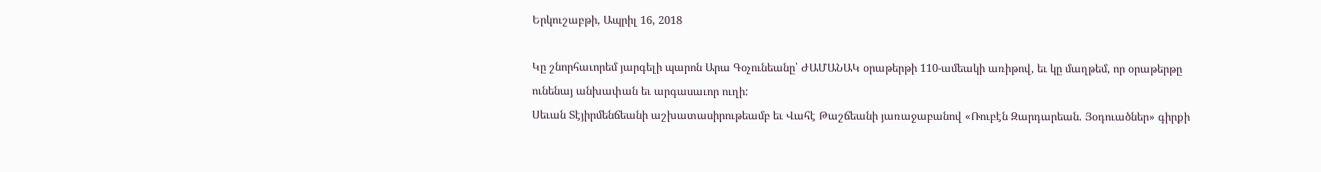Երկուշաբթի, Ապրիլ 16, 2018

Կը շնորհաւորեմ յարգելի պարոն Արա Գօչունեանը՝ ԺԱՄԱՆԱԿ օրաթերթի 110-ամեակի առիթով, եւ կը մաղթեմ, որ օրաթերթը ունենայ անխափան եւ արգասաւոր ուղի:
Սեւան Տէյիրմենճեանի աշխատասիրութեամբ եւ Վահէ Թաշճեանի յառաջաբանով «Ռուբէն Զարդարեան. Յօդուածներ» գիրքի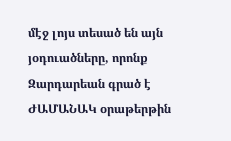մէջ լոյս տեսած են այն յօդուածները, որոնք Զարդարեան գրած է ԺԱՄԱՆԱԿ օրաթերթին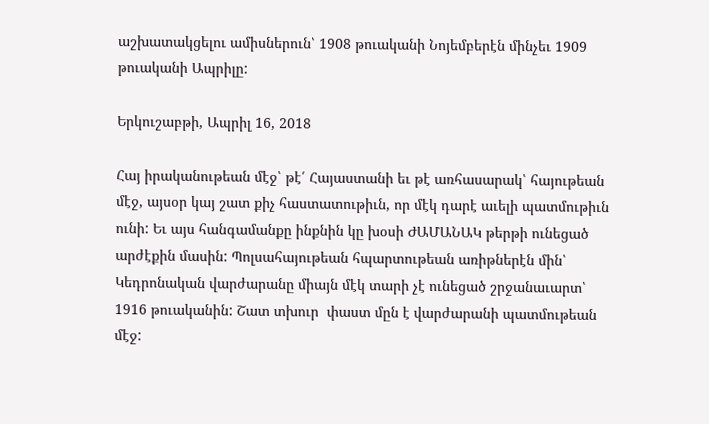աշխատակցելու ամիսներուն՝ 1908 թուականի Նոյեմբերէն մինչեւ 1909 թուականի Ապրիլը:

Երկուշաբթի, Ապրիլ 16, 2018

Հայ իրականութեան մէջ՝ թէ՛ Հայաստանի եւ թէ առհասարակ՝ հայութեան մէջ, այսօր կայ շատ քիչ հաստատութիւն, որ մէկ դարէ աւելի պատմութիւն ունի: Եւ այս հանգամանքը ինքնին կը խօսի ԺԱՄԱՆԱԿ թերթի ունեցած արժէքին մասին: Պոլսահայութեան հպարտութեան առիթներէն մին՝ Կեդրոնական վարժարանը միայն մէկ տարի չէ ունեցած շրջանաւարտ՝ 1916 թուականին: Շատ տխուր  փաստ մըն է վարժարանի պատմութեան մէջ: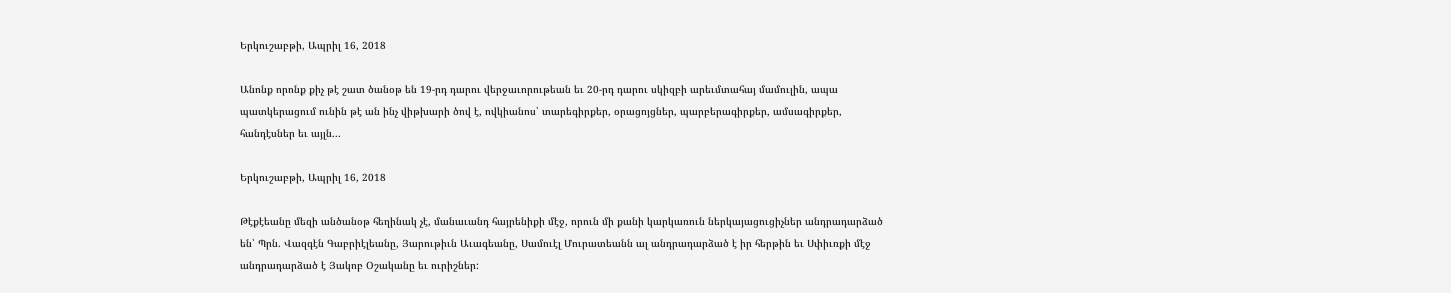Երկուշաբթի, Ապրիլ 16, 2018

Անոնք որոնք քիչ թէ շատ ծանօթ են 19-րդ դարու վերջաւորութեան եւ 20-րդ դարու սկիզբի արեւմտահայ մամուլին, ապա պատկերացում ունին թէ ան ինչ վիթխարի ծով է, ովկիանոս՝ տարեգիրքեր, օրացոյցներ, պարբերագիրքեր, ամսագիրքեր, հանդէսներ եւ այլն...

Երկուշաբթի, Ապրիլ 16, 2018

Թէքէեանը մեզի անծանօթ հեղինակ չէ, մանաւանդ հայրենիքի մէջ, որուն մի քանի կարկառուն ներկայացուցիչներ անդրադարձած են՝ Պրն. Վազգէն Գաբրիէլեանը, Յարութիւն Աւագեանը, Սամուէլ Մուրատեանն ալ անդրադարձած է իր հերթին եւ Սփիւռքի մէջ անդրադարձած է Յակոբ Օշականը եւ ուրիշներ: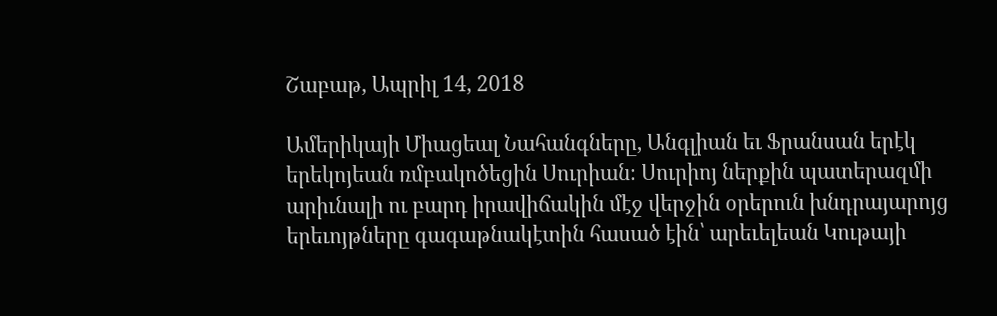Շաբաթ, Ապրիլ 14, 2018

Ամերիկայի Միացեալ Նահանգները, Անգլիան եւ Ֆրանսան երէկ երեկոյեան ռմբակոծեցին Սուրիան։ Սուրիոյ ներքին պատերազմի արիւնալի ու բարդ իրավիճակին մէջ վերջին օրերուն խնդրայարոյց երեւոյթները գագաթնակէտին հասած էին՝ արեւելեան Կութայի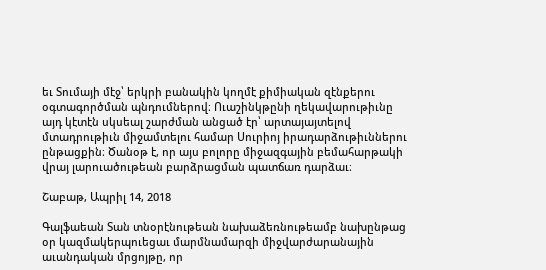եւ Տումայի մէջ՝ երկրի բանակին կողմէ քիմիական զէնքերու օգտագործման պնդումներով։ Ուաշինկթընի ղեկավարութիւնը այդ կէտէն սկսեալ շարժման անցած էր՝ արտայայտելով մտադրութիւն միջամտելու համար Սուրիոյ իրադարձութիւններու ընթացքին։ Ծանօթ է, որ այս բոլորը միջազգային բեմահարթակի վրայ լարուածութեան բարձրացման պատճառ դարձաւ։

Շաբաթ, Ապրիլ 14, 2018

Գալֆաեան Տան տնօրէնութեան նախաձեռնութեամբ նախընթաց օր կազմակերպուեցաւ մարմնամարզի միջվարժարանային աւանդական մրցոյթը, որ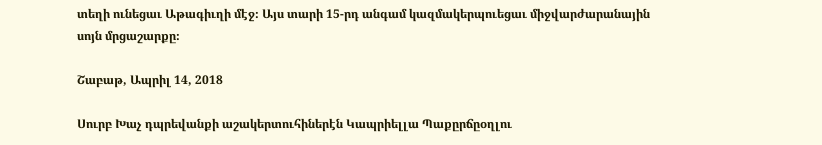տեղի ունեցաւ Աթագիւղի մէջ։ Այս տարի 15-րդ անգամ կազմակերպուեցաւ միջվարժարանային սոյն մրցաշարքը։

Շաբաթ, Ապրիլ 14, 2018

Սուրբ Խաչ դպրեվանքի աշակերտուհիներէն Կապրիելլա Պաքըրճըօղլու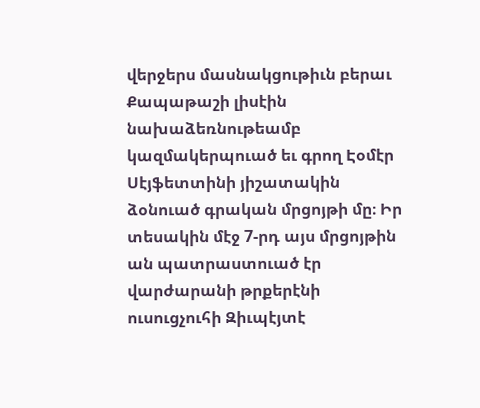վերջերս մասնակցութիւն բերաւ Քապաթաշի լիսէին նախաձեռնութեամբ կազմակերպուած եւ գրող Էօմէր Սէյֆետտինի յիշատակին ձօնուած գրական մրցոյթի մը։ Իր տեսակին մէջ 7-րդ այս մրցոյթին ան պատրաստուած էր վարժարանի թրքերէնի ուսուցչուհի Զիւպէյտէ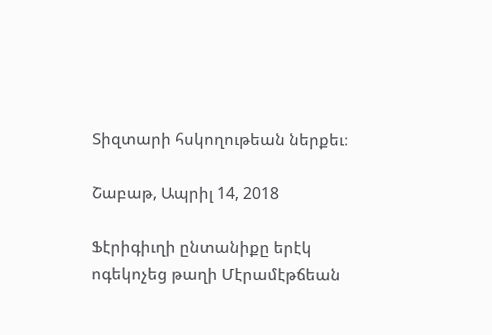Տիզտարի հսկողութեան ներքեւ։

Շաբաթ, Ապրիլ 14, 2018

Ֆէրիգիւղի ընտանիքը երէկ ոգեկոչեց թաղի Մէրամէթճեան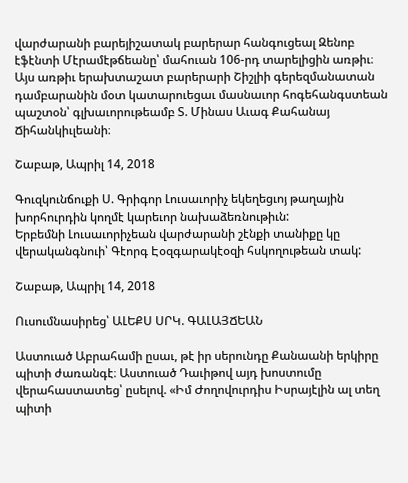վարժարանի բարեյիշատակ բարերար հանգուցեալ Զենոբ էֆէնտի Մէրամէթճեանը՝ մահուան 106-րդ տարելիցին առթիւ։
Այս առթիւ երախտաշատ բարերարի Շիշլիի գերեզմանատան դամբարանին մօտ կատարուեցաւ մասնաւոր հոգեհանգստեան պաշտօն՝ գլխաւորութեամբ Տ. Մինաս Աւագ Քահանայ Ճիհանկիւլեանի։

Շաբաթ, Ապրիլ 14, 2018

Գուզկունճուքի Ս. Գրիգոր Լուսաւորիչ եկեղեցւոյ թաղային խորհուրդին կողմէ կարեւոր նախաձեռնութիւն:
Երբեմնի Լուսաւորիչեան վարժարանի շէնքի տանիքը կը վերականգնուի՝ Գէորգ Էօզգարակէօզի հսկողութեան տակ:

Շաբաթ, Ապրիլ 14, 2018

Ուսումնասիրեց՝ ԱԼԵՔՍ ՍՐԿ. ԳԱԼԱՅՃԵԱՆ

Աստուած Աբրահամի ըսաւ, թէ իր սերունդը Քանաանի երկիրը պիտի ժառանգէ։ Աստուած Դաւիթով այդ խոստումը վերահաստատեց՝ ըսելով. «Իմ Ժողովուրդիս Իսրայէլին ալ տեղ պիտի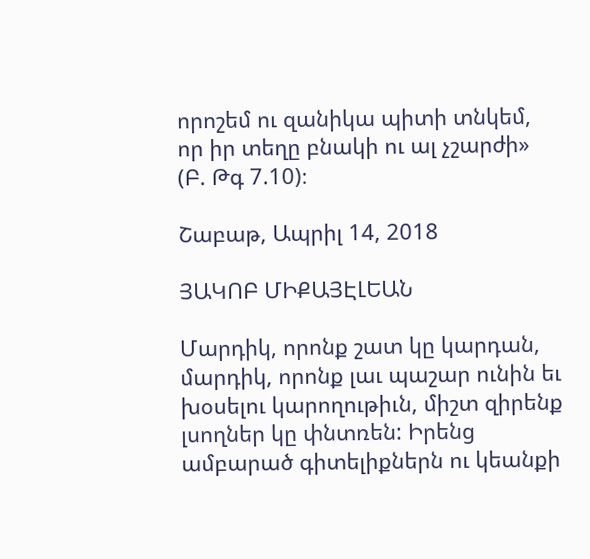որոշեմ ու զանիկա պիտի տնկեմ, որ իր տեղը բնակի ու ալ չշարժի» (Բ. Թգ 7.10)։

Շաբաթ, Ապրիլ 14, 2018

ՅԱԿՈԲ ՄԻՔԱՅԷԼԵԱՆ

Մարդիկ, որոնք շատ կը կարդան, մարդիկ, որոնք լաւ պաշար ունին եւ խօսելու կարողութիւն, միշտ զիրենք լսողներ կը փնտռեն: Իրենց ամբարած գիտելիքներն ու կեանքի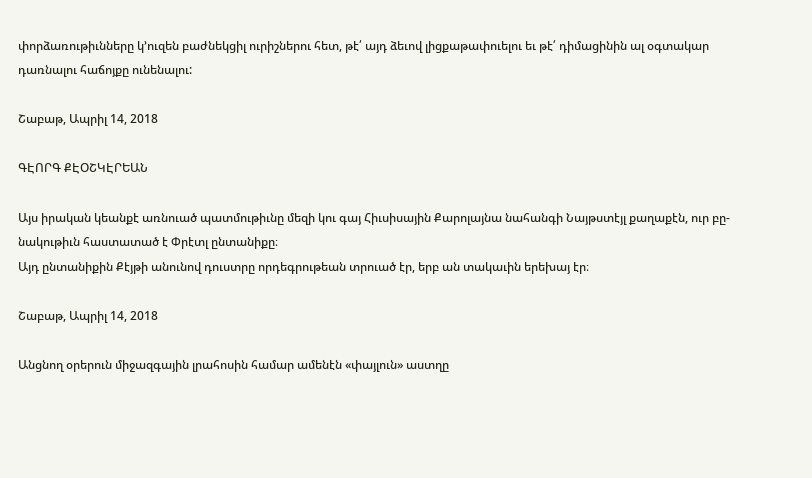փորձառութիւնները կ՚ուզեն բաժնեկցիլ ուրիշներու հետ, թէ՛ այդ ձեւով լիցքաթափուելու եւ թէ՛ դիմացինին ալ օգտակար դառնալու հաճոյքը ունենալու:

Շաբաթ, Ապրիլ 14, 2018

ԳԷՈՐԳ ՔԷՕՇԿԷՐԵԱՆ

Այս իրական կեանքէ առնուած պատմութիւնը մեզի կու գայ Հիւսիսային Քարոլայնա նահանգի Նայթստէյլ քաղաքէն, ուր բը-նակութիւն հաստատած է Փրէտլ ընտանիքը։
Այդ ընտանիքին Քէյթի անունով դուստրը որդեգրութեան տրուած էր, երբ ան տակաւին երեխայ էր։

Շաբաթ, Ապրիլ 14, 2018

Անցնող օրերուն միջազգային լրահոսին համար ամենէն «փայլուն» աստղը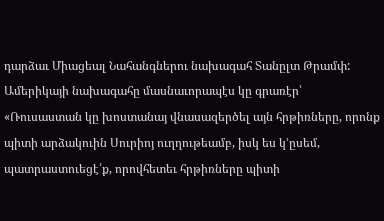դարձաւ Միացեալ Նահանգներու նախագահ Տանըլտ Թրամփ: Ամերիկայի նախագահը մասնաւորապէս կը գրառէր՝ «Ռուսաստան կը խոստանայ վնասազերծել այն հրթիռները, որոնք պիտի արձակուին Սուրիոյ ուղղութեամբ, իսկ ես կ՚ըսեմ, պատրաստուեցէ՛ք, որովհետեւ հրթիռները պիտի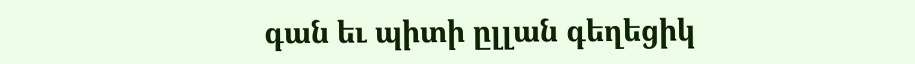գան եւ պիտի ըլլան գեղեցիկ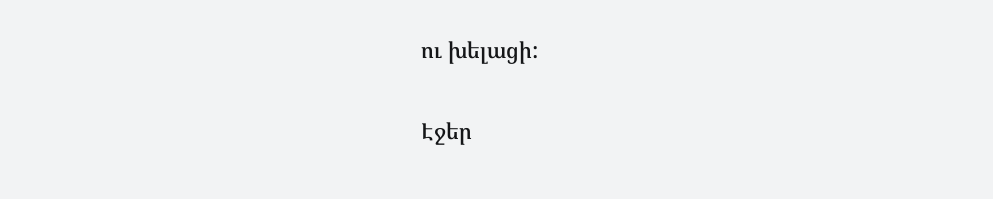ու խելացի:

Էջեր